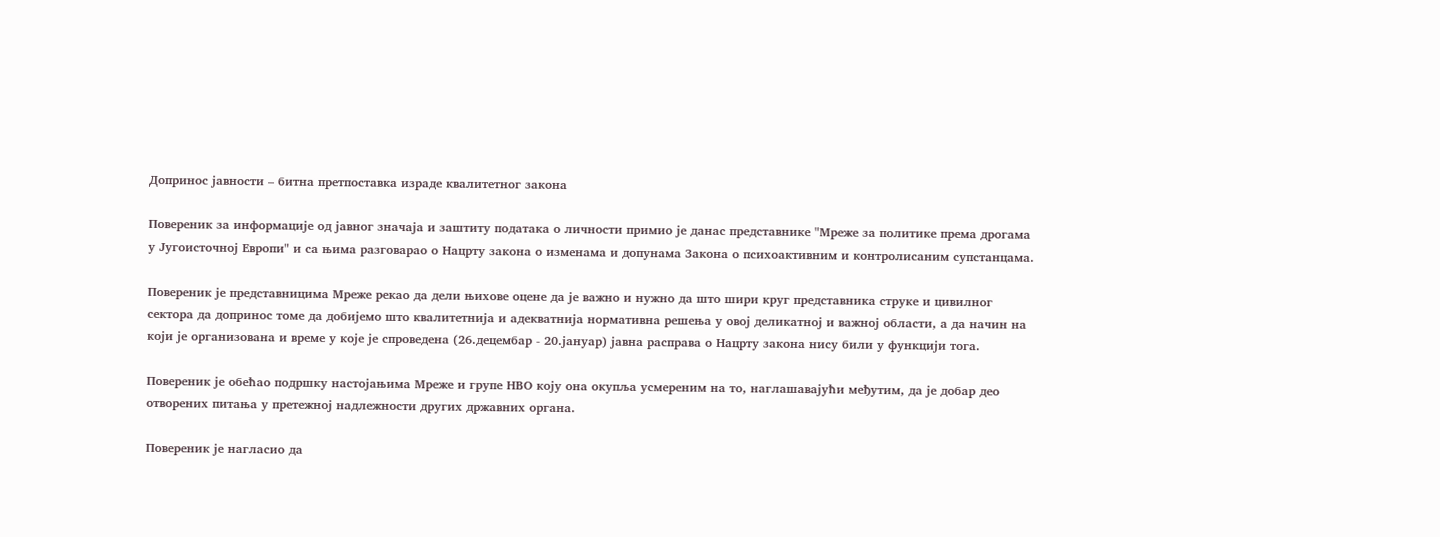Допринос јавности – битна претпоставка израде квалитетног закона

Повереник за информације од јавног значаја и заштиту података о личности примио је данас представнике "Мреже за политике према дрогама у Југоисточној Европи" и са њима разговарао о Нацрту закона о изменама и допунама Закона о психоактивним и контролисаним супстанцама.

Повереник је представницима Мреже рекао да дели њихове оцене да је важно и нужно да што шири круг представника струке и цивилног сектора да допринос томе да добијемо што квалитетнија и адекватнија нормативна решења у овој деликатној и важној области, а да начин на који је организована и време у које је спроведена (26.децембар - 20.јануар) јавна расправа о Нацрту закона нису били у функцији тога.

Повереник је обећао подршку настојањима Мреже и групе НВО коју она окупља усмереним на то, наглашавајући међутим, да је добар део отворених питања у претежној надлежности других државних органа.

Повереник је нагласио да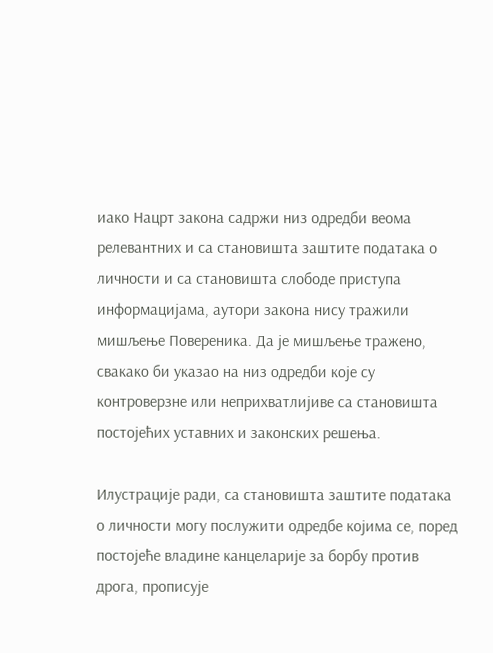иако Нацрт закона садржи низ одредби веома релевантних и са становишта заштите података о личности и са становишта слободе приступа информацијама, аутори закона нису тражили мишљење Повереника. Да је мишљење тражено, свакако би указао на низ одредби које су контроверзне или неприхватлијиве са становишта постојећих уставних и законских решења.

Илустрације ради, са становишта заштите података о личности могу послужити одредбе којима се, поред постојеће владине канцеларије за борбу против дрога, прописује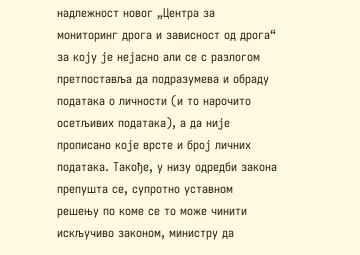надлежност новог „Центра за мониторинг дрога и зависност од дрога“ за коју је нејасно али се с разлогом претпоставља да подразумева и обраду података о личности (и то нарочито осетљивих података), а да није прописано које врсте и број личних података. Такође, у низу одредби закона препушта се, супротно уставном решењу по коме се то може чинити искључиво законом, министру да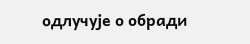одлучује о обради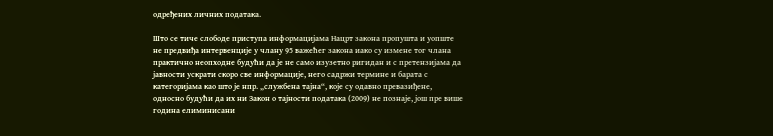одређених личних података.

Што се тиче слободе приступа информацијама Нацрт закона пропушта и уопште не предвиђа интервенције у члану 95 важећег закона иако су измене тог члана практично неопходне будући да је не само изузетно ригидан и с претензијама да јавности ускрати скоро све информације, него садржи термине и барата с категоријама као што је нпр. „службена тајна“, које су одавно превазиђене, односно будући да их ни Закон о тајности података (2009) не познаје, још пре више година елиминисани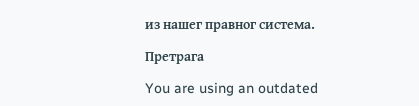из нашег правног система.

Претрага

You are using an outdated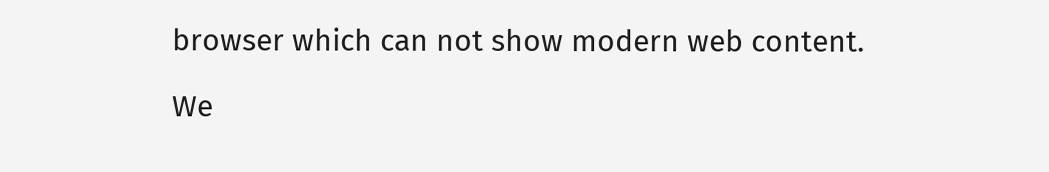browser which can not show modern web content.

We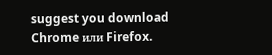suggest you download Chrome или Firefox.